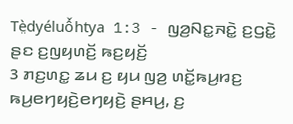Tè̤dyéluô̌htya 1:3 - ꤜꤤ꤬ꤡꤢ꤭ꤏꤢꤧ꤭ ꤢ꤬ꤞꤢꤧ꤭ ꤔꤢ ꤢ꤬ꤜꤟꤛꤢꤩ꤬ ꤒꤢ꤬ꤟꤢꤩ꤬
3 ꤊꤢ꤬ꤛꤢ꤭ ꤘꤣ ꤢ꤬ ꤟꤣ ꤜꤤ꤬ ꤛꤢꤩ꤭ꤒꤣ꤬ꤙꤢ꤬ ꤒꤣ꤬ꤕꤚꤟꤢꤧ꤬ꤕꤚꤟꤢꤧ꤬ ꤔꤌꤣ꤬, ꤢ꤬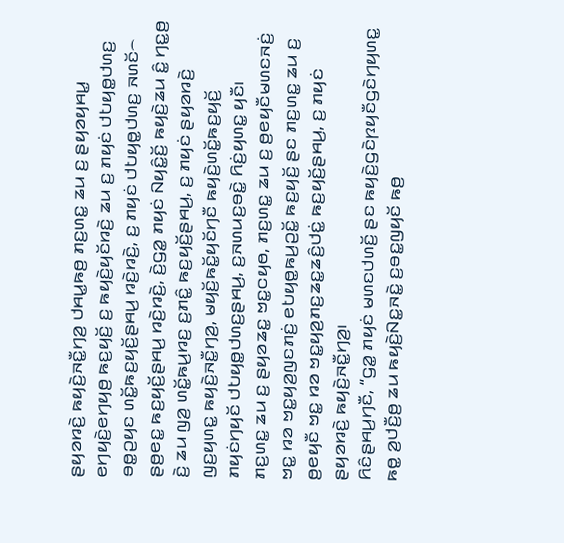ꤔꤟꤤꤙꤢꤧ꤬ ꤒꤟꤢꤧ꤬ꤏꤢꤪ꤭ꤚꤤ꤬ ꤓꤌꤣ꤭ꤒꤥ꤬ ꤊꤢ꤬ꤛꤢ꤭ ꤘꤣ ꤢ꤬ ꤔꤟꤤꤟꤌꤣ꤭ ꤕꤚꤟꤢꤧ꤬ꤕꤚꤟꤥ꤬ ꤒꤢ꤬ꤟꤢꤩ꤬ ꤢ꤬ ꤒꤟꤢꤧ꤬ꤟꤢꤩꤙꤢꤧ꤬ ꤘꤣ ꤢ꤬ ꤊꤟꤢꤦ ꤓꤝꤟꤥ꤭ꤓꤛꤢ꤬ ꤋꤥ꤭ꤑꤟꤢ ꤛꤢꤩ꤭ꤒꤢ꤬ꤟꤢꤩ꤬ꤔꤌꤣ꤬ ꤙꤢꤧ꤬ꤙꤢꤧ꤬, ꤢ꤬ ꤊꤟꤢꤦ ꤓꤝꤟꤥ꤭ꤓꤛꤢ꤬ ꤏꤛꤢꤩ꤮ ꤔꤥ꤬ꤕꤢ꤭ ꤒꤢ꤬ꤟꤢꤩ꤬ꤔꤌꤣ꤬ ꤙꤢꤧ꤬ꤙꤢꤧ꤬, ꤢꤧ꤬ꤞꤤ꤭ ꤊꤟꤢꤦ ꤡꤟꤢꤨ꤭ꤢꤩ꤬ ꤒꤟꤢꤧ꤬ꤘꤣ ꤢꤨ꤭ ꤚꤢ꤭ꤥ꤬ ꤢꤧ꤬ ꤘꤣ ꤜꤤ꤬ ꤛꤢꤩ꤭ꤒꤣ꤬ꤙꤢ꤬ ꤢ꤬ꤊꤢꤨ꤭ ꤒꤢ꤬ꤟꤢꤩ꤬ꤔꤌꤣ꤬, ꤢ꤬ ꤊꤟꤢꤦ ꤔꤟꤤꤙꤢꤧ꤬ ꤜꤢ꤬ꤟꤛꤢ꤭ ꤒꤟꤢꤧ꤬ꤏꤢꤪ꤭ꤚꤤ꤬, ꤗꤟꤢꤩ꤬ꤒꤢꤩ꤭ꤟꤢꤩꤚꤢꤪ ꤒꤟꤢꤧ꤬ꤛꤢꤩ꤭ꤒꤢ꤬ꤟꤢꤩ꤬ ꤊꤟꤢꤦꤚꤟꤢꤩ ꤓꤝꤟꤥ꤭ꤓꤛꤢ꤬ꤔꤌꤣ꤬, ꤢ꤬ꤏꤛꤣꤢ꤬ꤋꤢꤧ꤭ ꤖꤢꤦ꤬ꤟꤛꤢ꤭ ꤟꤢꤪ꤯
ꤊꤢ꤬ꤛꤢ꤭ ꤘꤣ ꤢ꤬ ꤔꤟꤤꤘꤢ꤭ ꤠꤢ꤭ꤍꤟꤥ, ꤊꤢ꤬ꤛꤢ꤭ ꤘꤣ ꤢ꤬ ꤥ꤬ꤕꤟꤢꤪꤗꤛꤢꤏꤢꤦ꤬ ꤠꤢ꤭ ꤙꤤ ꤠꤢ꤭ꤟꤤ꤬ꤜꤢꤊꤢꤦ꤬ ꤕꤝꤟꤥ꤭ꤒꤣ꤬ꤑꤢꤩ꤭ ꤒꤢ꤬ꤟꤢꤩ꤬ ꤔꤢ ꤊꤢ꤬ꤛꤢ꤭ ꤘꤣ ꤢ꤬ ꤥ꤬ꤕꤟꤢꤪ ꤠꤢ꤭ ꤙꤤ ꤠꤢ꤭ꤟꤤ꤬ꤊꤢ꤬ꤘꤢ꤭ꤘꤢꤨ꤬ꤓꤢꤦ꤭ ꤒꤢ꤬ꤟꤢꤩ꤬ꤔꤌꤣ꤬, ꤢ꤬ ꤊꤟꤢꤦ ꤔꤟꤤꤙꤢꤧ꤬ ꤒꤟꤢꤧ꤬ꤏꤢꤪ꤭ꤚꤤ꤬꤯
ꤖꤢꤨꤔꤌꤣ꤬ꤚꤢꤪ, “ꤞꤤ꤭ ꤊꤟꤢꤦ ꤗꤛꤢꤓꤛꤢꤩ꤬ ꤔꤢ ꤒꤟꤢꤧ꤬ꤞꤢꤧꤐꤟꤢꤪꤞꤢꤧꤚꤟꤛꤢ꤭ ꤒꤥ꤭ ꤤ꤬ꤓꤢꤪ꤬ꤥ꤬ ꤘꤣ ꤒꤟꤢꤧ꤬ꤡꤢ꤭ꤏꤢꤧ꤭ ꤢ꤬ꤋꤢ꤭ꤜꤟꤢꤩ ꤒꤥ꤬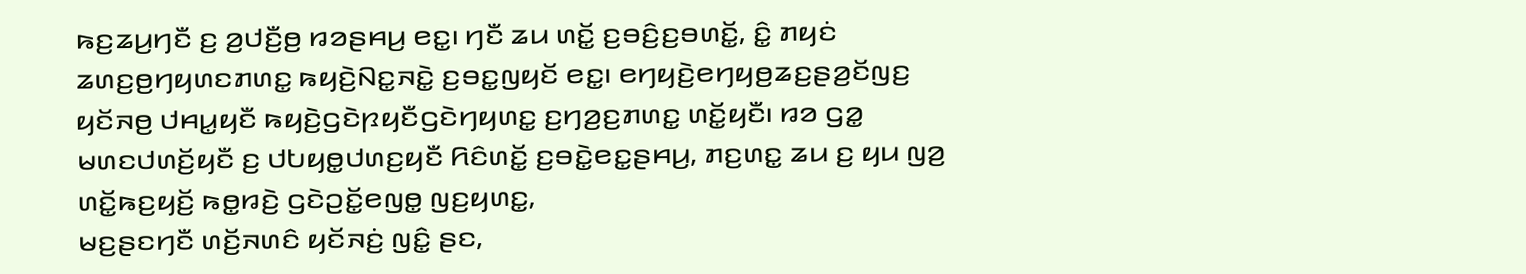ꤒꤢ꤬ꤘꤣ꤬ꤚꤢꤪ ꤢ꤬ ꤤ꤬ꤓꤢꤪ꤬ꤥ꤬ ꤙꤤꤔꤌꤣ꤬ ꤕꤢ꤭꤯ ꤚꤢꤪ ꤘꤣ ꤛꤢꤩ꤭ ꤢ꤬ꤋꤢꤨ꤬ꤢ꤬ꤋꤛꤢꤩ꤭, ꤢꤨ꤭ ꤊꤟꤢꤦ ꤘꤛꤢ꤬ꤥ꤬ꤚꤟꤛꤢꤊꤛꤢ꤭ ꤒꤟꤢꤧ꤬ꤡꤢ꤭ꤏꤢꤧ꤭ ꤢ꤬ꤋꤢ꤭ꤜꤟꤢꤩ ꤕꤢ꤭꤯ ꤕꤚꤟꤢꤧ꤬ꤕꤚꤟꤥ꤬ꤘꤢ꤬ꤔꤤ꤬ꤢꤩꤜꤢ꤬ ꤟꤢꤩꤏꤥ꤬ ꤓꤌꤣ꤭ꤟꤢꤪ ꤒꤟꤢꤧ꤬ꤞꤢꤧꤐꤟꤢꤪꤞꤢꤧꤚꤟꤛꤢ꤭ ꤢ꤬ꤚꤤ꤬ꤢ꤬ꤊꤛꤢ꤭ ꤛꤢꤩ꤭ꤟꤢꤪ꤯ ꤙꤤ ꤞꤤ꤭ ꤗꤛꤢꤓꤛꤢꤩ꤬ꤟꤢꤪ ꤢ꤬ ꤓꤝꤟꤥ꤭ꤓꤛꤢ꤬ꤟꤢꤪ ꤖꤢꤨꤛꤢꤩ꤭ ꤢ꤬ꤋꤢꤧ꤭ꤕꤢ꤭ꤔꤌꤣ꤬, ꤊꤢ꤬ꤛꤢ꤭ ꤘꤣ ꤢ꤬ ꤟꤣ ꤜꤤ꤬ ꤛꤢꤩ꤭ꤒꤢ꤬ꤟꤢꤩ꤬ ꤒꤥ꤭ꤙꤢꤧ꤬ ꤞꤢꤧꤑꤢꤩ꤭ꤕꤜꤥ꤭ ꤜꤢ꤬ꤟꤛꤢ꤭,
ꤗꤢ꤬ꤔꤢꤚꤢꤪ ꤛꤢꤩ꤬ꤏꤛꤢꤨ ꤟꤢꤩꤏꤢꤦ꤬ ꤜꤢꤨ꤭ ꤔꤢ,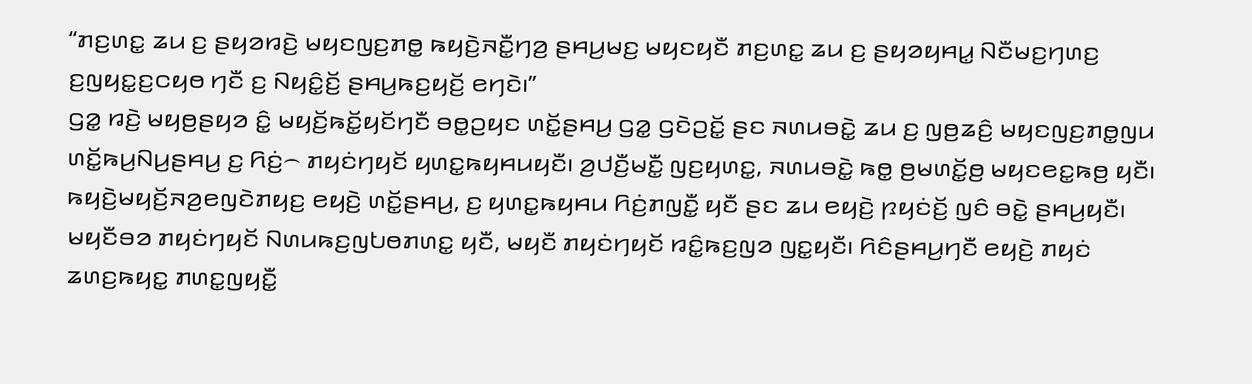“ꤊꤢ꤬ꤛꤢ꤭ ꤘꤣ ꤢ꤬ ꤔꤟꤤꤙꤢꤧ꤬ ꤗꤟꤢꤜꤢ꤬ꤊꤥ꤭ ꤒꤟꤢꤧ꤬ꤏꤢꤪ꤭ꤚꤤ꤬ ꤔꤌꤣ꤬ꤗꤢ꤬ ꤗꤟꤢꤟꤢꤪ ꤊꤢ꤬ꤛꤢ꤭ ꤘꤣ ꤢ꤬ ꤔꤟꤤꤟꤌꤣ꤭ ꤡꤢꤪꤗꤢ꤬ꤚꤛꤢ꤬ ꤢ꤬ꤜꤟꤢ꤭ꤢ꤬ꤍꤟꤥ ꤚꤢꤪ ꤢ꤬ ꤡꤟꤢꤨ꤭ꤢꤩ꤬ ꤔꤌꤣ꤬ꤒꤢ꤬ꤟꤢꤩ꤬ ꤕꤚꤢꤧ꤯”
ꤞꤤ꤭ ꤙꤢꤧ꤬ ꤗꤟꤥ꤬ꤔꤟꤤ ꤢꤨ꤭ ꤗꤟꤢꤩ꤬ꤒꤢꤩ꤭ꤟꤢꤩꤚꤢꤪ ꤋꤥ꤭ꤑꤟꤢ ꤛꤢꤩ꤭ꤔꤌꤣ꤬ ꤞꤤ꤭ ꤞꤢꤧꤑꤢꤩ꤭ ꤔꤢ ꤏꤛꤣꤋꤢꤧ꤭ ꤘꤣ ꤢ꤬ ꤜꤥ꤬ꤘꤢꤨ꤬ ꤗꤟꤢꤜꤢ꤬ꤊꤥ꤭ꤜꤣ ꤛꤢꤩ꤭ꤒꤣ꤬ꤡꤣ꤬ꤔꤌꤣ꤬ ꤢ꤬ ꤖꤢꤦ꤬꤮ ꤊꤟꤢꤦꤚꤟꤢꤩ ꤟꤛꤢ꤭ꤒꤟꤌꤣꤟꤢꤪ꤯ ꤤ꤬ꤓꤢꤪ꤬ꤗꤢꤪ꤭ ꤜꤢ꤬ꤟꤛꤢ꤭, ꤏꤛꤣꤋꤢꤧ꤭ ꤒꤥ꤭ ꤥ꤬ꤗꤛꤢꤩ꤭ꤥ꤬ ꤗꤟꤢꤕꤢ꤭ꤒꤥ꤬ ꤟꤢꤪ꤯ ꤒꤟꤢꤧ꤬ꤗꤟꤢꤩ꤬ꤏꤤ꤬ꤕꤜꤢꤧꤊꤟꤢ꤬ ꤕꤟꤢꤧ꤬ ꤛꤢꤩ꤭ꤔꤌꤣ꤬, ꤢ꤬ ꤟꤛꤢ꤭ꤒꤟꤌꤣ ꤖꤢꤦ꤬ꤊꤜꤢꤪ꤭ ꤟꤢꤪ ꤔꤢ ꤘꤣ ꤕꤟꤢꤧ꤬ ꤐꤟꤢꤦꤢꤩ꤬ ꤜꤢꤨ ꤋꤢꤧ꤭ ꤔꤌꤣ꤬ꤟꤢꤪ꤯
ꤗꤟꤢꤪꤋꤤ ꤊꤟꤢꤦꤚꤟꤢꤩ ꤡꤛꤣꤒꤢ꤬ꤜꤝꤥꤊꤛꤢ꤭ ꤟꤢꤪ, ꤗꤟꤢꤪ ꤊꤟꤢꤦꤚꤟꤢꤩ ꤙꤢꤨ꤭ꤒꤢ꤬ꤜꤤ ꤜꤢ꤭ꤟꤢꤪ꤯ ꤖꤢꤨꤔꤌꤣ꤬ꤚꤢꤪ ꤕꤟꤢꤧ꤬ ꤊꤟꤢꤦ ꤘꤛꤢ꤬ꤒꤟꤢ꤭ ꤊꤛꤢ꤭ꤜꤟꤢꤪ꤭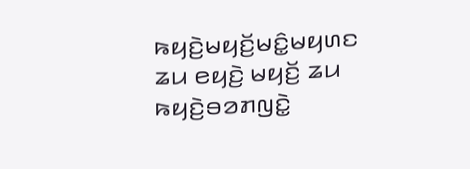ꤒꤟꤢꤧ꤬ꤗꤟꤢꤩ꤬ꤗꤢꤨ꤭ꤗꤟꤛꤢ ꤘꤣ ꤕꤟꤢꤧ꤬ ꤗꤟꤢꤩ꤬ ꤘꤣ ꤒꤟꤢꤧ꤬ꤋꤤꤊꤜꤢꤧ꤭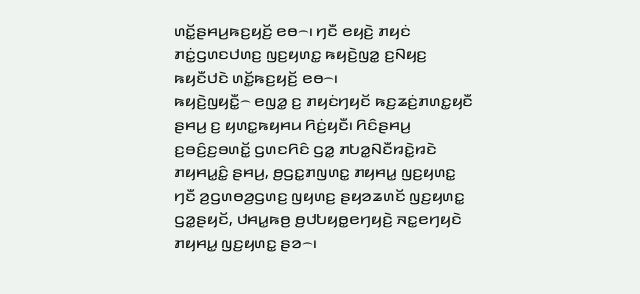ꤛꤢꤩ꤭ꤔꤌꤣ꤬ꤒꤢ꤬ꤟꤢꤩ꤬ ꤕꤥ꤮꤯ ꤚꤢꤪ ꤕꤟꤢꤧ꤬ ꤊꤟꤢꤦ ꤊꤢꤦ꤭ꤞꤛꤢꤓꤛꤢ꤬ ꤜꤢ꤬ꤟꤛꤢ꤭ ꤒꤟꤢꤧ꤬ꤜꤤ꤭ ꤢ꤬ꤡꤟꤢ꤬ ꤒꤟꤢꤪꤓꤢꤧ ꤛꤢꤩ꤭ꤒꤢ꤬ꤟꤢꤩ꤬ ꤕꤥ꤮꤯
ꤒꤟꤢꤧ꤬ꤜꤟꤢꤪ꤭꤮ ꤕꤜꤤ꤭ ꤢ꤬ ꤊꤟꤢꤦꤚꤟꤢꤩ ꤒꤢ꤬ꤘꤢꤦ꤬ꤊꤛꤢ꤭ꤟꤢꤪ ꤔꤌꤣ꤬ ꤢ꤬ ꤟꤛꤢ꤭ꤒꤟꤌꤣ ꤖꤢꤦ꤬ꤟꤢꤪ꤯ ꤖꤢꤨꤔꤌꤣ꤬ ꤢ꤬ꤋꤢꤨ꤬ꤢ꤬ꤋꤛꤢꤩ꤭ ꤞꤛꤢꤖꤢꤨ ꤞꤤ꤭ ꤊꤝꤤ꤭ꤡꤢꤪꤙꤢꤧ꤭ꤙꤢꤧ ꤊꤟꤌꤣ꤭ꤢꤨ꤭ ꤔꤌꤣ꤬, ꤥ꤬ꤞꤢ꤭ꤊꤜꤛꤢ꤭ ꤊꤟꤌꤣ꤭ ꤜꤢ꤬ꤟꤛꤢ꤭ ꤚꤢꤪ ꤤ꤬ꤞꤛꤥꤤ꤬ꤞꤛꤢ꤬ ꤜꤟꤛꤢ꤬ ꤔꤟꤤꤘꤛꤢꤩ ꤜꤢ꤬ꤟꤛꤢ꤭ ꤞꤤ꤭ꤔꤟꤢꤩ, ꤓꤌꤣ꤭ꤒꤥ꤬ ꤥ꤬ꤓꤝꤟꤥ꤭ꤕꤚꤟꤢꤧ꤬ ꤏꤢ꤭ꤕꤚꤟꤢꤧ ꤊꤟꤌꤣ꤭ ꤜꤢ꤬ꤟꤛꤢ꤭ ꤔꤤ꤮꤯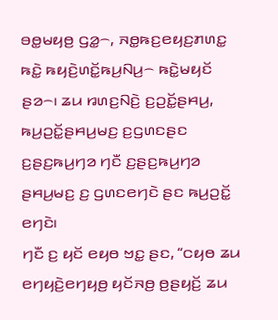ꤋꤥ꤭ꤗꤟꤥ꤬ ꤞꤤ꤭꤮, ꤏꤥ꤭ꤒꤢ꤬ꤕꤟꤢ꤬ꤊꤛꤢ꤭ ꤒꤢꤧ꤭ ꤒꤟꤢꤧ꤬ꤛꤢꤩ꤭ꤒꤣ꤬ꤡꤣ꤬꤮ ꤒꤢꤧ꤭ꤗꤟꤢꤩ ꤔꤤ꤮꤯ ꤘꤣ ꤙꤛꤢ꤬ꤡꤢꤧ꤬ ꤢ꤬ꤑꤢꤩ꤭ꤔꤌꤣ꤬, ꤒꤣ꤬ꤑꤢꤩ꤭ꤔꤌꤣ꤬ꤗꤢ꤬ ꤢ꤬ꤞꤛꤢꤔꤢ ꤢ꤬ꤔꤢ꤬ꤒꤣ꤬ꤚꤤ ꤚꤢꤪ ꤢ꤬ꤔꤢ꤬ꤒꤣ꤬ꤚꤤ ꤔꤌꤣ꤬ꤗꤢ꤬ ꤢ꤬ ꤞꤛꤢꤕꤚꤢꤧ ꤔꤢ ꤒꤣ꤬ꤑꤢꤩ꤭ ꤕꤚꤢꤧ꤯
ꤚꤢꤪ ꤢ꤬ ꤟꤢꤩ ꤕꤟꤥ ꤠꤢ꤭ ꤔꤢ, “ꤍꤟꤥ ꤘꤣ ꤕꤚꤟꤢꤧ꤬ꤕꤚꤟꤥ꤬ ꤟꤢꤩꤏꤥ꤬ ꤥ꤬ꤔꤟꤢꤩ꤬ ꤘꤣ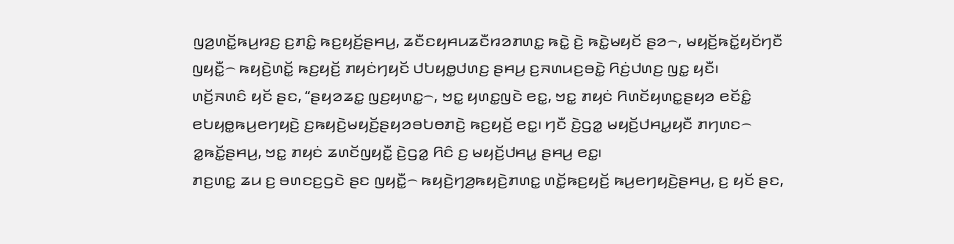ꤜꤤ꤬ꤛꤢꤩ꤭ꤒꤣ꤬ꤙꤢ꤬ ꤢ꤬ꤊꤢꤨ꤭ ꤒꤢ꤬ꤟꤢꤩ꤬ꤔꤌꤣ꤬, ꤘꤢꤪꤢꤟꤌꤣꤘꤢꤪꤙꤤꤊꤛꤢ꤭ ꤒꤢꤧ꤭ ꤢꤧ꤬ ꤒꤢꤧ꤭ꤗꤟꤢꤩ ꤔꤤ꤮, ꤗꤟꤢꤩ꤬ꤒꤢꤩ꤭ꤟꤢꤩꤚꤢꤪ ꤜꤟꤢꤪ꤭꤮ ꤒꤟꤢꤧ꤬ꤛꤢꤩ꤭ ꤒꤢ꤬ꤟꤢꤩ꤬ ꤊꤟꤢꤦꤚꤟꤢꤩ ꤓꤝꤟꤥ꤭ꤓꤛꤢ꤬ ꤔꤌꤣ꤬ ꤢ꤬ꤏꤛꤣꤢ꤬ꤋꤢꤧ꤭ ꤖꤢꤦ꤬ꤓꤛꤢ꤬ ꤜꤢ꤭ ꤟꤢꤪ꤯
ꤛꤢꤩ꤬ꤏꤛꤢꤨ ꤟꤢꤩ ꤔꤢ, “ꤔꤟꤤꤘꤢ꤭ ꤜꤢ꤬ꤟꤛꤢ꤭꤮, ꤠꤢ꤭ ꤟꤛꤢ꤭ꤜꤢꤧ ꤕꤢ꤭, ꤠꤢ꤭ ꤊꤟꤢꤦ ꤖꤛꤢꤩꤟꤛꤢ꤭ꤔꤟꤤ ꤕꤢꤩꤢꤨ꤭ ꤕꤝꤟꤥ꤭ꤒꤣ꤬ꤕꤚꤟꤢꤧ꤬ ꤢ꤬ꤒꤟꤢꤧ꤬ꤗꤟꤢꤩ꤬ꤔꤟꤤꤋꤝꤥꤊꤢꤧ꤬ ꤒꤢ꤬ꤟꤢꤩ꤬ ꤕꤢ꤭꤯ ꤚꤢꤪ ꤢꤧ꤬ꤞꤤ꤭ ꤗꤟꤢꤩ꤬ꤓꤌꤣ꤭ꤟꤢꤪ ꤊꤚꤛꤢ꤮ ꤤ꤭ꤒꤢꤩ꤭ꤔꤌꤣ꤬, ꤠꤢ꤭ ꤊꤟꤢꤦ ꤘꤛꤢꤩꤜꤟꤢꤪ꤭ ꤢꤧ꤬ꤞꤤ꤭ ꤖꤢꤨ ꤢ꤬ ꤗꤟꤢꤩ꤬ꤓꤌꤣ꤭ ꤔꤌꤣ꤬ ꤕꤢ꤭꤯
ꤊꤢ꤬ꤛꤢ꤭ ꤘꤣ ꤢ꤬ ꤋꤛꤢꤢ꤬ꤞꤢꤧ ꤔꤢ ꤜꤟꤢꤪ꤭꤮ ꤒꤟꤢꤧ꤬ꤚꤤ꤬ꤒꤟꤢꤧ꤬ꤊꤛꤢ꤭ ꤛꤢꤩ꤭ꤒꤢ꤬ꤟꤢꤩ꤬ ꤒꤣ꤬ꤕꤚꤟꤢꤧ꤬ꤔꤌꤣ꤬, ꤢ꤬ ꤟꤢꤩ ꤔꤢ,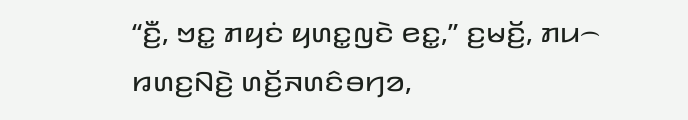“ꤢꤪ꤬, ꤠꤢ꤭ ꤊꤟꤢꤦ ꤟꤛꤢ꤭ꤜꤢꤧ ꤕꤢ꤭,” ꤢ꤬ꤗꤢꤩ꤬, ꤊꤣ꤮ ꤙꤛꤢ꤬ꤡꤢꤧ꤬ ꤛꤢꤩ꤬ꤏꤛꤢꤨꤋꤚꤤ,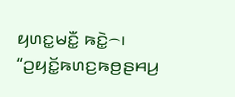ꤟꤛꤢ꤭ꤗꤢꤪ꤭ ꤒꤢꤧ꤭꤮꤯
“ꤑꤟꤢꤩ꤭ꤒꤛꤢ꤬ꤒꤥ꤬ꤔꤌꤣ꤬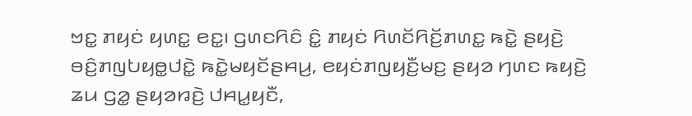ꤠꤢ꤭ ꤊꤟꤢꤦ ꤟꤛꤢ꤭ ꤕꤢ꤭꤯ ꤞꤛꤢꤖꤢꤨ ꤢꤨ꤭ ꤊꤟꤢꤦ ꤖꤛꤢꤩꤖꤢꤩ꤬ꤊꤛꤢ꤭ ꤒꤢꤧ꤭ ꤔꤟꤢꤧ꤬ ꤋꤢꤨ꤬ꤊꤜꤝꤟꤥ꤭ꤓꤢꤧ꤭ ꤒꤢꤧ꤭ꤗꤟꤢꤩꤔꤌꤣ꤬, ꤕꤟꤢꤦꤊꤜꤟꤢꤪ꤬ꤗꤢ꤬ ꤔꤟꤤ ꤚꤛꤢ ꤒꤟꤢꤧ꤬ ꤘꤣ ꤞꤤ꤭ ꤔꤟꤤꤙꤢꤧ꤬ ꤓꤌꤣ꤭ꤟꤢꤪ,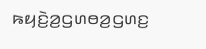ꤒꤟꤢꤧ꤬ꤤ꤬ꤞꤛꤥꤤ꤬ꤞꤛꤢ꤬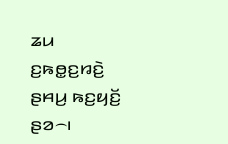ꤘꤣ ꤢ꤬ꤒꤥ꤭ꤢ꤬ꤙꤢꤧ꤬ ꤔꤌꤣ꤬ ꤒꤢ꤬ꤟꤢꤩ꤬ ꤔꤤ꤮꤯